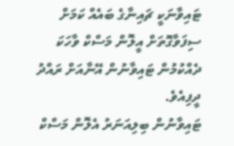ޓައިވާނަކީ ޗައިނާގެ ބައެއް ކަމަށް ސިފަވާގޮތަށް އީލޮން މަސްކް ވާހަކަ ދެއްކުމުން ޓައިވާނުން އޭނާއަށް ރައްދު ދީފިއެވެ.
ޓައިވާނުން ބިލިއަނަރު އެލޮން މަސްކް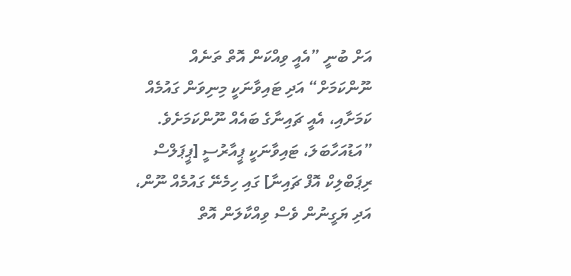އަށް ބުނީ ”އެއީ ވިއްކަން އޮތް ތަނެއް ނޫންކަމަށް“ އަދި ޓައިވާނަކީ މިނިވަން ގައުމެއް ކަމަށާއި، އެއީ ޗައިނާގެ ބައެއް ނޫންކަމަށެވެ.
”އަޑުއަހާބަލަ، ޓައިވާނަކީ ޕީއާރުސީ [ޕީޕަލްސް ރިޕަބްލިކް އޮފް ޗައިނާ] ގައި ހިމެނޭ ގައުމެއް ނޫން، އަދި ޔަގީނުން ވެސް ވިއްކާލަން އޮތް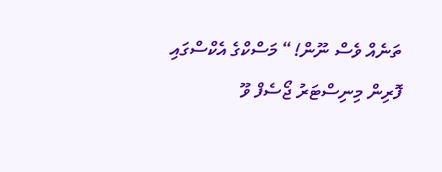ތަނެއް ވެސް ނޫން!“ މަސްކްގެ އެކްސްގައި ފޮރިން މިނިސްޓަރު ޖޯސެފް ވޫ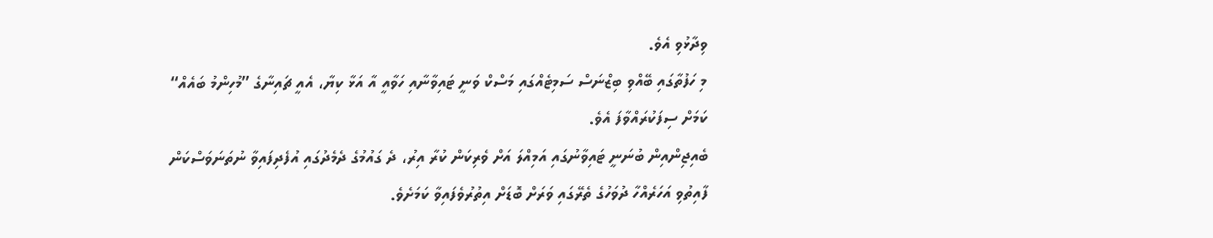ވިދާޅުވި އެވެ.
މި ހަފުތާގައި ބޭއްވި ބިޒްނަސް ސަމިޓެއްގައި މަސްކް ވަނީ ޓައިވާނާއި ހަވާއީ އާ އަޅާ ކިޔާ، އެއީ ޗައިނާގެ ”މުހިންމު ބައެއް“ ކަމަށް ސިފަކުރައްވާފަ އެވެ.
ބެއިޖިންއިން ބުނަނީ ޓައިވާނުގައި އަމިއްލަ އަށް ވެރިކަން ކުރާ އިރު، ދެ ގައުމުގެ ދެމެދުގައި އުފެދިފައިވާ ނުތަނަވަސްކަން ފާއިތުވި އަހަރެއްހާ ދުވަހުގެ ތެރޭގައި ވަރަށް ބޮޑަށް އިތުރުވެފައިވާ ކަމަށެވެ.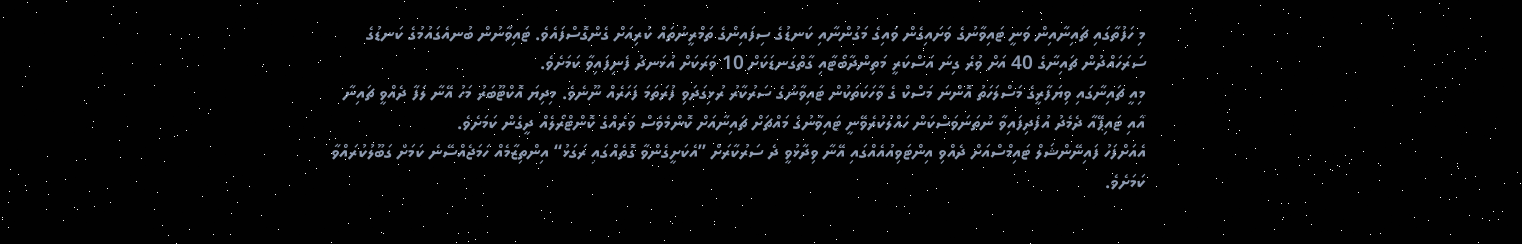މި ހަފުތާގައި ޗައިނާއިން ވަނީ ޓައިވާނުގެ ވަށައިގެން ވައިގެ މަގުންނާއި ކަނޑުގެ ސިފައިންގެ ތަމްރީނުތައް ކުރިއަށް ގެންގޮސްފައެވެ. ޓައިވާނުން ބުނއެގައުމުގެ ކަނޑުގެ ސަރަހައްދުން ޗައިނާގެ 40 އަށް ވުރެ ގިނަ އަސްކަރީ މަތިންދާބޯޓާއި ގާތްގަނޑަކަށް 10 ވަރަކަށް އުޅަނދު ފެނިފައިވާ ކަމަށެވެ.
މިއީ ޗައިނާގައި ވިޔަފާރީގެ މަސްލަހަތު އޮންނަ މަސްކް ގެ ވާހަކަތަކުން ޓައިވާނުގެ ސަރުކާރު ރުޅިގަދަވި ފުރަތަމަ ފަހަރެއް ނޫނެވެ. މިދިޔަ އޮކްޓޫބަރު މަހު އޭނާ ލަފާ ދެއްވީ ޗައިނާ އާއި ޓައިޕޭއާ ދެމެދު އުފެދިފައިވާ ނުތަނަވަސްކަން ހައްލުކުރެވޭނީ ޓައިވާނުގެ މައްޗަށް ޗައިނާއަށް ކޮންމެވެސް ވަރެއްގެ ކޮންޓްރޯލެއް ދީގެން ކަމަށެވެ.
އެއަށްފަހު ފައިނޭންޝަލް ޓައިމްސްއަށް ދެއްވި އިންޓަވިއުއެއްގައި އޭނާ ވިދާޅުވީ ދެ ސަރުކާރަށް ”އެކަށީގެންވާ ގޮތެއްގައި ރަގަޅު“ އިންތިޒާމެއް ހަމަޖެއްސޭނެ ކަމަށް ގަބޫލުކުރައްވާ ކަމަށެވެ.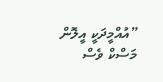”އުއްމީދަކީ އީލޮން މަސްކް ވެސް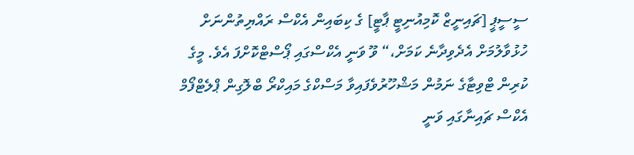ސީސީޕީ [ޗައިނީޒް ކޮމިއުނިޓީ ޕާޓީ] ގެ ކިބައިން އެކްސް ރައްޔިތުންނަށް ހުޅުވާލުމަށް އެދެވިދާނެ ކަމަށް،“ ވޫ ވަނީ އެކްސްގައި ޕޯސްޓްކޮށްފަ އެވެ. މީގެ ކުރިން ޓްވިޓާގެ ނަމުން މަޝްހޫރުވެފައިވާ މަސްކްގެ މައިކްރޯ ބްލޮގިން ޕްލެޓްފޯމް އެކްސް ޗައިނާގައި ވަނީ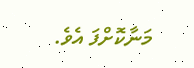މަނާކޮށްފަ އެވެ.